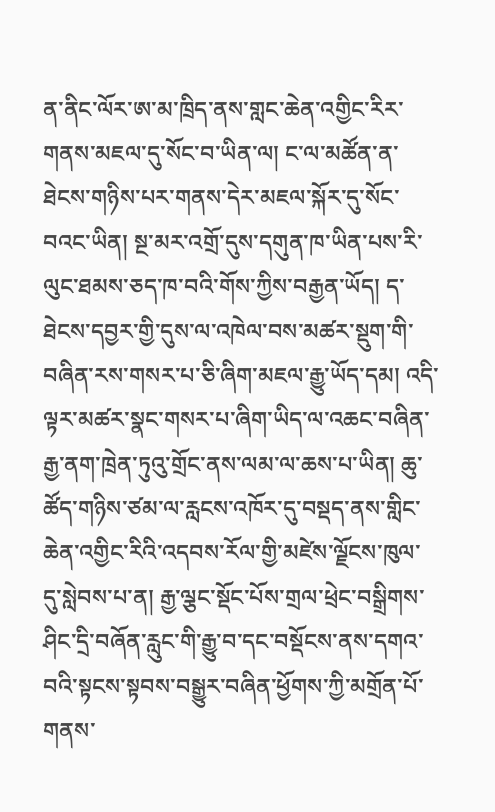ན་ནིང་ལོར་ཨ་མ་ཁྲིད་ནས་གླང་ཆེན་འགྱིང་རིར་གནས་མཇལ་དུ་སོང་བ་ཡིན་ལ། ང་ལ་མཚོན་ན་ཐེངས་གཉིས་པར་གནས་དེར་མཇལ་སྐོར་དུ་སོང་བའང་ཡིན། སྔ་མར་འགྲོ་དུས་དགུན་ཁ་ཡིན་པས་རི་ལུང་ཐམས་ཅད་ཁ་བའི་གོས་ཀྱིས་བརྒྱན་ཡོད། ད་ཐེངས་དབྱར་གྱི་དུས་ལ་འཁེལ་བས་མཚར་སྡུག་གི་བཞིན་རས་གསར་པ་ཅི་ཞིག་མཇལ་རྒྱུ་ཡོད་དམ། འདི་ལྟར་མཚར་སྣང་གསར་པ་ཞིག་ཡིད་ལ་འཆང་བཞིན་རྒྱ་ནག་ཁྲེན་ཏུའུ་གྲོང་ནས་ལམ་ལ་ཆས་པ་ཡིན། ཆུ་ཚོད་གཉིས་ཙམ་ལ་རླངས་འཁོར་དུ་བསྡད་ནས་གླིང་ཆེན་འགྱིང་རིའི་འདབས་རོལ་གྱི་མཛེས་ལྗོངས་ཁུལ་དུ་སླེབས་པ་ན། རྒྱ་ལྕང་སྡོང་པོས་གྲལ་ཕྲེང་བསྒྲིགས་ཤིང་དྲི་བཞོན་རླུང་གི་རྒྱུ་བ་དང་བསྡོངས་ནས་དགའ་བའི་སྟངས་སྟབས་བསྒྱུར་བཞིན་ཕྱོགས་ཀྱི་མགྲོན་པོ་གནས་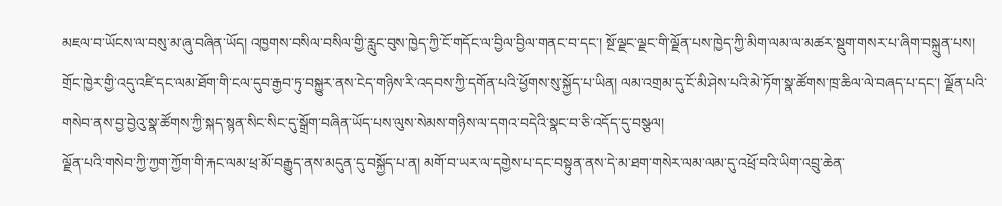མཇལ་བ་ཡོངས་ལ་བསུ་མ་ཞུ་བཞིན་ཡོད། འཁྱགས་བསིལ་བསིལ་གྱི་རླུང་བུས་ཁྱེད་ཀྱི་ངོ་གདོང་ལ་བྱིལ་བྱིལ་གནང་བ་དང་། སྔོ་ལྗང་ལྗང་གི་ལྗོན་པས་ཁྱེད་ཀྱི་མིག་ལམ་ལ་མཚར་སྡུག་གསར་པ་ཞིག་བསྐྲུན་པས། གྲོང་ཁྱེར་གྱི་འདུ་འཛི་དང་ལམ་ཐོག་གི་ངལ་དུབ་རྒྱབ་ཏུ་བསྐྱུར་ནས་ངེད་གཉིས་རི་འདབས་ཀྱི་དགོན་པའི་ཕྱོགས་སུ་སྐྱོད་པ་ཡིན། ལམ་འགྲམ་དུ་ངོ་མི་ཤེས་པའི་མེ་ཏོག་སྣ་ཚོགས་ཁྲ་ཆིལ་ལེ་བཞད་པ་དང་། ལྗོན་པའི་གསེབ་ནས་བྱ་བྱེའུ་སྣ་ཚོགས་ཀྱི་སྐད་སྙན་སིང་སིང་དུ་སྒྲོག་བཞིན་ཡོད་པས་ལུས་སེམས་གཉིས་ལ་དགའ་བདེའི་སྣང་བ་ཅི་འདོད་དུ་བསྩལ།
ལྗོན་པའི་གསེབ་ཀྱི་ཀྱག་ཀྱོག་གི་རྐང་ལམ་ཕྲ་མོ་བརྒྱུད་ནས་མདུན་དུ་བསྐྱོད་པ་ན། མགོ་བ་ཡར་ལ་དགྱེས་པ་དང་བསྟུན་ནས་དེ་མ་ཐག་གསེར་ལམ་ལམ་དུ་འཕྲོ་བའི་ཡིག་འབྲུ་ཆེན་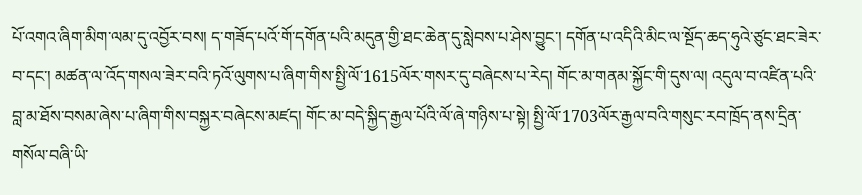པོ་འགའ་ཞིག་མིག་ལམ་དུ་འབྱོར་བས། ད་གཟོད་པའོ་གོ་དགོན་པའི་མདུན་གྱི་ཐང་ཆེན་དུ་སླེབས་པ་ཤེས་བྱུང་། དགོན་པ་འདིའི་མིང་ལ་སྔོད་ཆད་ཧུའེ་ཙུང་ཐང་ཟེར་བ་དང་། མཚན་ལ་འོད་གསལ་ཟེར་བའི་ཏའོ་ལུགས་པ་ཞིག་གིས་སྤྱི་ལོ་1615ལོར་གསར་དུ་བཞེངས་པ་རེད། གོང་མ་གནམ་སྐྱོང་གི་དུས་ལ། འདུལ་བ་འཛིན་པའི་བླ་མ་ཐོས་བསམ་ཞེས་པ་ཞིག་གིས་བསྐྱར་བཞེངས་མཛད། གོང་མ་བདེ་སྐྱིད་རྒྱལ་པོའི་ལོ་ཞེ་གཉིས་པ་སྟེ། སྤྱི་ལོ་1703ལོར་རྒྱལ་བའི་གསུང་རབ་ཁྲོད་ནས་དྲིན་གསོལ་བཞི་ཡི་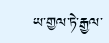ཡ་གྱལ་ཏེ་རྒྱལ་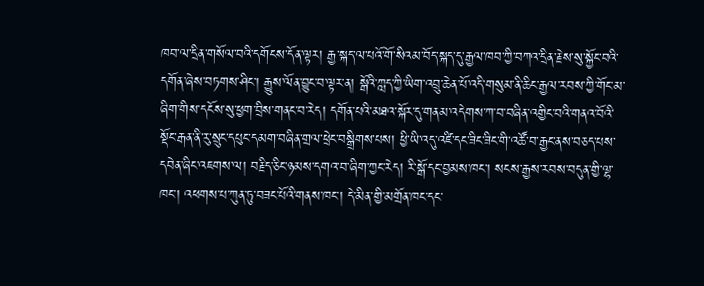ཁབ་ལ་དྲིན་གསོལ་བའི་དགོངས་དོན་ལྟར། རྒྱ་སྐད་ལ་པའོ་གོ་སིའམ་བོད་སྐད་དུ་རྒྱལ་ཁབ་ཀྱི་བཀའ་དྲིན་རྗེས་སུ་སྐྱོང་བའི་དགོན་ཞེས་བཏགས་ཤིང་། རྒྱུས་ལོན་བྱུང་བ་ལྟར་ན། སྒོའི་ཀླད་ཀྱི་ཡིག་འབྲུ་ཆེན་པོ་འདི་གསུམ་ནི་ཆིང་རྒྱལ་རབས་ཀྱི་གོང་མ་ཞིག་གིས་དངོས་སུ་ཕྱག་བྲིས་གནང་བ་རེད། དགོན་པའི་མཐའ་སྐོར་དུ་གནམ་འདེགས་ཀ་བ་བཞིན་འགྱིང་བའི་གནའ་བོའི་སྡོང་རྒན་ནི་རུ་སྲུང་དཔུང་དམག་བཞིན་གྲལ་ཕྲེང་བསྒྲིགས་པས། ཕྱི་ཡི་འདུ་འཛི་དང་ཟིང་ཟིང་གི་འཚོ་བ་རྒྱང་ནས་བཅད་པས་དབེན་ཞིང་འཇགས་ལ། བརྗིད་ཅིང་ཉམས་དགའ་བ་ཞིག་ཀྱང་རེད། རི་སྒོ་དང་བྱམས་ཁང་། སངས་རྒྱས་རབས་བདུན་གྱི་ལྷ་ཁང་། འཕགས་པ་ཀུན་ཏུ་བཟང་པོའི་གནས་ཁང་། དེ་མིན་གྱི་མགྲོན་ཁང་དང་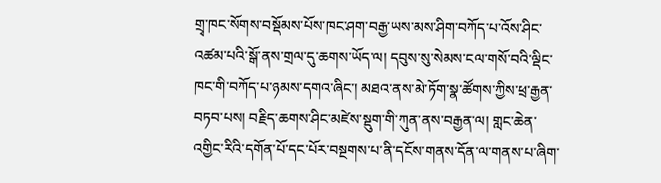གྲྭ་ཁང་སོགས་བསྡོམས་པོས་ཁང་ཤག་བརྒྱ་ཡས་མས་ཤིག་བཀོད་པ་འོས་ཤིང་འཚམ་པའི་སྒོ་ནས་གྲལ་དུ་ཆགས་ཡོད་ལ། དབུས་སུ་སེམས་ངལ་གསོ་བའི་ལྡིང་ཁང་གི་བཀོད་པ་ཉམས་དགའ་ཞིང་། མཐའ་ནས་མེ་ཏོག་སྣ་ཚོགས་ཀྱིས་ཕྲ་རྒྱན་བཏབ་པས། བརྗིད་ཆགས་ཤིང་མཛེས་སྡུག་གི་ཀུན་ནས་བརྒྱན་ལ། གླང་ཆེན་འགྱིང་རིའི་དགོན་པོ་དང་པོར་བསྔགས་པ་ནི་དངོས་གནས་དོན་ལ་གནས་པ་ཞིག་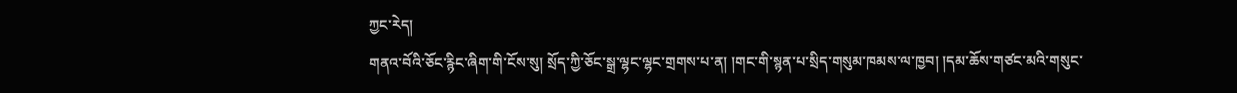ཀྱང་རེད།
གནའ་བོའི་ཅོང་རྙིང་ཞིག་གི་ངོས་སུ། སྲོད་ཀྱི་ཅོང་སྒྲ་ལྷང་ལྷང་གྲགས་པ་ན། །གང་གི་སྙན་པ་སྲིད་གསུམ་ཁམས་ལ་ཁྱབ། །དམ་ཆོས་གཙང་མའི་གསུང་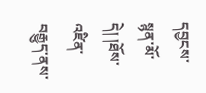དབྱངས་སྙན་མོ་དེ། །ཐོས་འཛིན་བརྒྱུད་ནས་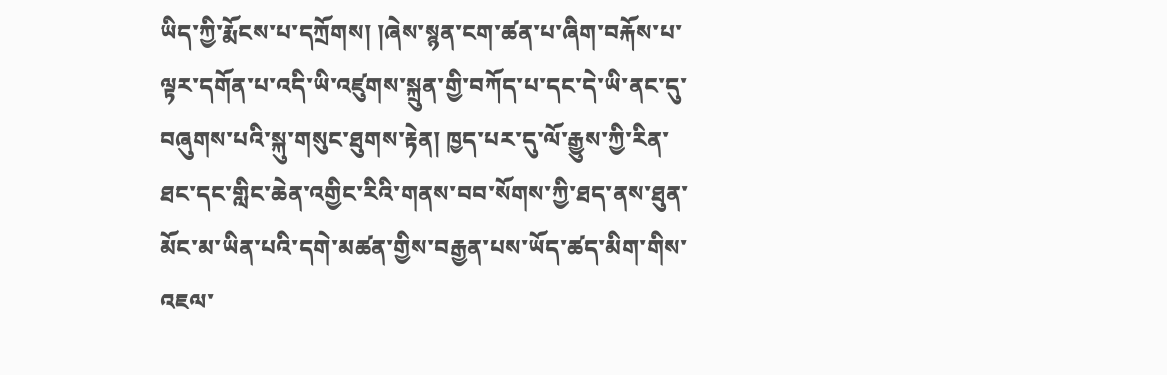ཡིད་ཀྱི་རྨོངས་པ་དཀྲོགས། །ཞེས་སྙན་ངག་ཚན་པ་ཞིག་བརྐོས་པ་ལྟར་དགོན་པ་འདི་ཡི་འཛུགས་སྐྲུན་གྱི་བཀོད་པ་དང་དེ་ཡི་ནང་དུ་བཞུགས་པའི་སྐུ་གསུང་ཐུགས་རྟེན། ཁྱད་པར་དུ་ལོ་རྒྱུས་ཀྱི་རིན་ཐང་དང་གླིང་ཆེན་འགྱིང་རིའི་གནས་བབ་སོགས་ཀྱི་ཐད་ནས་ཐུན་མོང་མ་ཡིན་པའི་དགེ་མཚན་གྱིས་བརྒྱན་པས་ཡོད་ཚད་མིག་གིས་འཇལ་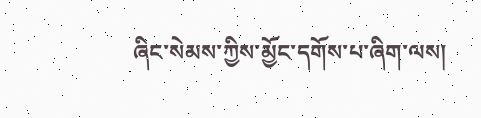ཞིང་སེམས་ཀྱིས་མྱོང་དགོས་པ་ཞིག་ལས།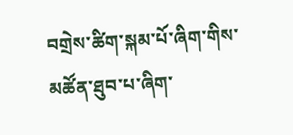བགྲེས་ཚིག་སྐམ་པོ་ཞིག་གིས་མཚོན་ཐུབ་པ་ཞིག་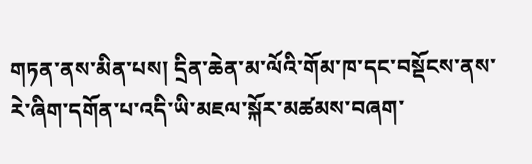གཏན་ནས་མིན་པས། དྲིན་ཆེན་མ་ལོའི་གོམ་ཁ་དང་བསྡོངས་ནས་རེ་ཞིག་དགོན་པ་འདི་ཡི་མཇལ་སྐོར་མཚམས་བཞག་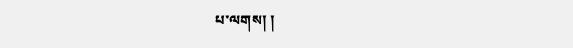པ་ལགས། །